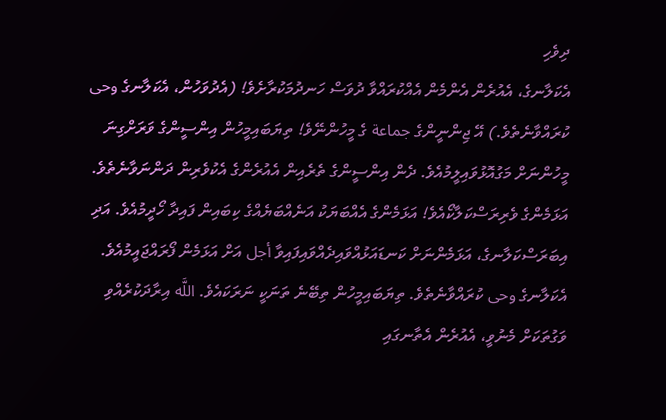ދިވެހި
އެކަލާނގެ، އެއުރެން އެންމެން އެއްކުރައްވާ ދުވަސް ހަނދުމަކުރާށެވެ! (އެދުވަހުން، އެކަލާނގެ وحى ކުރައްވާނެތެވެ.) އޭ ޖިންނީންގެ جماعة ގެ މީހުންނޭވެ! ތިޔަބައިމީހުން އިންސީންގެ ވަރަށްގިނަ މީހުންނަށް މަގުއޮޅުވައިލީމުއެވެ. ދެން އިންސީންގެ ތެރެއިން އެއުރެންގެ އެކުވެރިން ދަންނަވާނެތެވެ. އަޅަމެންގެ ވެރިރަސްކަލާކޯއެވެ! އަޅަމެންގެ އެއްބަޔަކު އަނެއްބަޔެއްގެ ކިބައިން ފައިދާ ހޯދީމުއެވެ. އަދި އިބަރަސްކަލާނގެ، އަޅަމެންނަށް ކަނޑައަޅުއްވައިދެއްވައިފައިވާ أجل އަށް އަޅަމެން ފޯރައްޖައީމުއެވެ. އެކަލާނގެ وحى ކުރައްވާނެތެވެ. ތިޔަބައިމީހުން ތިބޭނެ ތަނަކީ ނަރަކައެވެ. اللَّه އިރާދަކުރެއްވި ވަގުތަކަށް މެނުވީ، އެއުރެން އެތާނގައި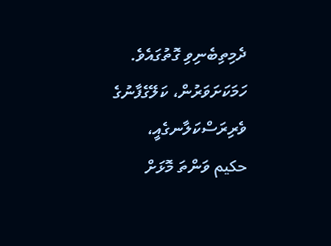ދެމިތިބެނިވި ގޮތުގައެވެ. ހަމަކަށަވަރުން، ކަލޭގެފާނުގެ ވެރިރަސްކަލާނގެއީ، حكيم ވަންތަ މޮޅަށް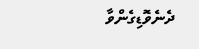ދެނެވޮޑިގެންވާ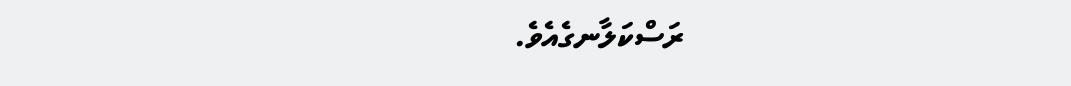ރަސްކަލާނގެއެވެ.